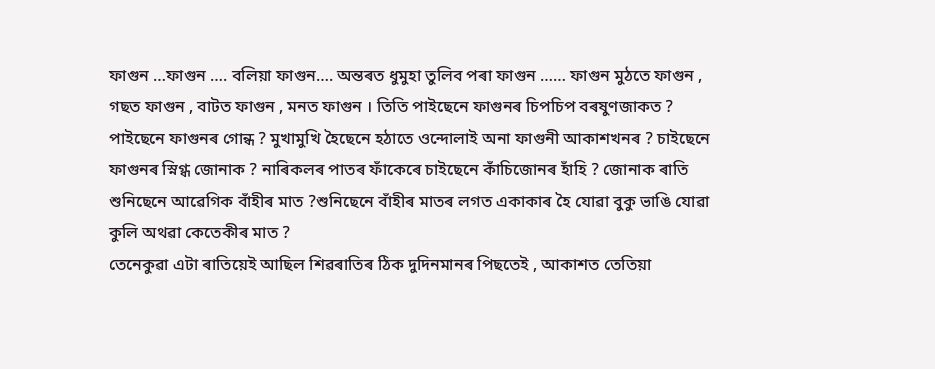ফাগুন …ফাগুন …. বলিয়া ফাগুন…. অন্তৰত ধুমুহা তুলিব পৰা ফাগুন …… ফাগুন মুঠতে ফাগুন , গছত ফাগুন , বাটত ফাগুন , মনত ফাগুন । তিতি পাইছেনে ফাগুনৰ চিপচিপ বৰষুণজাকত ? পাইছেনে ফাগুনৰ গোন্ধ ? মুখামুখি হৈছেনে হঠাতে ওন্দোলাই অনা ফাগুনী আকাশখনৰ ? চাইছেনে ফাগুনৰ স্নিগ্ধ জোনাক ? নাৰিকলৰ পাতৰ ফাঁকেৰে চাইছেনে কাঁচিজোনৰ হাঁহি ? জোনাক ৰাতি শুনিছেনে আৱেগিক বাঁহীৰ মাত ?শুনিছেনে বাঁহীৰ মাতৰ লগত একাকাৰ হৈ যোৱা বুকু ভাঙি যোৱা কুলি অথৱা কেতেকীৰ মাত ?
তেনেকুৱা এটা ৰাতিয়েই আছিল শিৱৰাতিৰ ঠিক দুদিনমানৰ পিছতেই , আকাশত তেতিয়া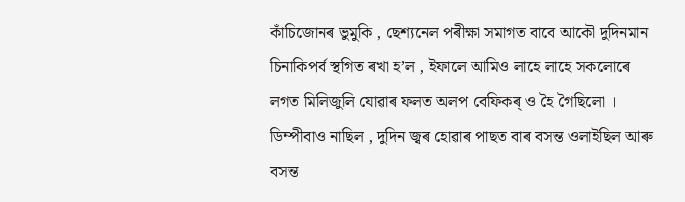কাঁচিজোনৰ ভুমুকি , ছেশ্যনেল পৰীক্ষা সমাগত বাবে আকৌ দুদিনমান চিনাকিপৰ্ব স্থগিত ৰখা হ’ল , ইফালে আমিও লাহে লাহে সকলোৰে লগত মিলিজুলি যোৱাৰ ফলত অলপ বেফিকৰ্ ও হৈ গৈছিলো । ডিম্পীবাও নাছিল , দুদিন জ্বৰ হোৱাৰ পাছত বাৰ বসন্ত ওলাইছিল আৰু বসন্ত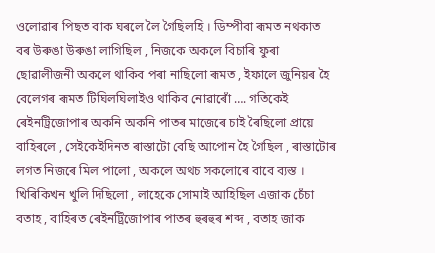ওলোৱাৰ পিছত বাক ঘৰলে লৈ গৈছিলহি । ডিম্পীবা ৰূমত নথকাত বৰ উৰুঙা উৰুঙা লাগিছিল , নিজকে অকলে বিচাৰি ফুৰা ছোৱালীজনী অকলে থাকিব পৰা নাছিলো ৰূমত , ইফালে জুনিয়ৰ হৈ বেলেগৰ ৰূমত টিঘিলঘিলাইও থাকিব নোৱাৰোঁ …. গতিকেই ৰেইনট্ৰিজোপাৰ অকনি অকনি পাতৰ মাজেৰে চাই ৰৈছিলো প্ৰায়ে বাহিৰলে , সেইকেইদিনত ৰাস্তাটো বেছি আপোন হৈ গৈছিল , ৰাস্তাটোৰ লগত নিজৰে মিল পালো , অকলে অথচ সকলোৰে বাবে ব্যস্ত । খিৰিকিখন খুলি দিছিলো , লাহেকে সোমাই আহিছিল এজাক চেঁচা বতাহ , বাহিৰত ৰেইনট্ৰিজোপাৰ পাতৰ হুৰহুৰ শব্দ , বতাহ জাক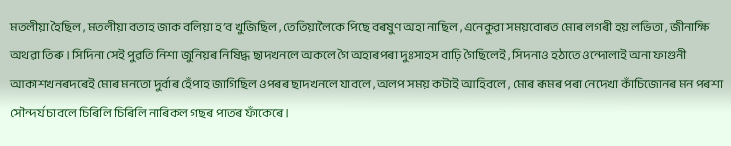মতলীয়া হৈছিল , মতলীয়া বতাহ জাক বলিয়া হ’ব খুজিছিল , তেতিয়ালৈকে পিছে বৰষুণ অহা নাছিল , এনেকুৱা সময়বোৰত মোৰ লগৰী হয় লভিতা , জীনাক্ষি অথৱা তিৰু । সিদিনা সেই পুৱতি নিশা জুনিয়ৰ নিষিদ্ধ ছাদখনলে অকলে গৈ অহাৰপৰা দুঃসাহস বাঢ়ি গৈছিলেই , সিদনাও হঠাতে ওন্দোলাই অনা ফাগুনী আকাশখনৰদৰেই মোৰ মনতো দুৰ্বাৰ হেঁপাহ জাগিছিল ওপৰৰ ছাদখনলে যাবলে , অলপ সময় কটাই আহিবলে , মোৰ ৰূমৰ পৰা নেদেখা কাঁচিজোনৰ মন পৰশা সৌন্দৰ্য চাবলে চিৰিলি চিৰিলি নাৰিকল গছৰ পাতৰ ফাঁকেৰে ।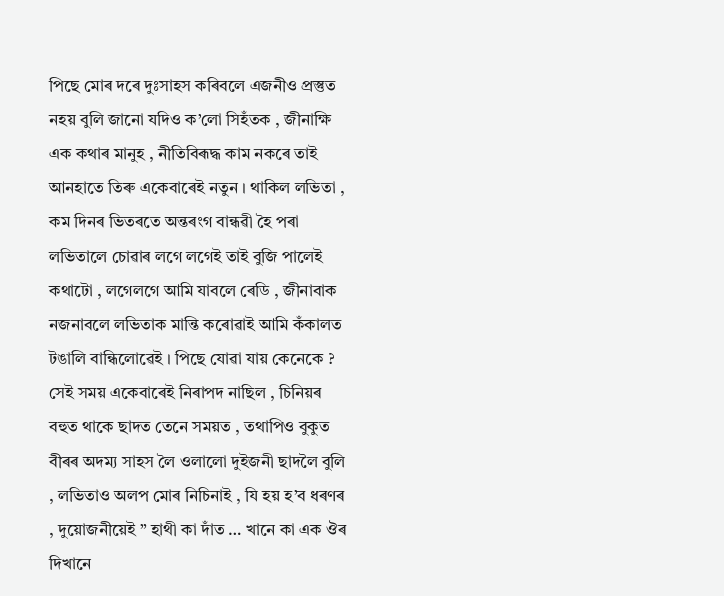পিছে মোৰ দৰে দুঃসাহস কৰিবলে এজনীও প্ৰস্তুত নহয় বুলি জানো যদিও ক’লো সিহঁতক , জীনাক্ষি এক কথাৰ মানুহ , নীতিবিৰূদ্ধ কাম নকৰে তাই আনহাতে তিৰু একেবাৰেই নতুন । থাকিল লভিতা , কম দিনৰ ভিতৰতে অন্তৰংগ বান্ধৱী হৈ পৰা লভিতালে চোৱাৰ লগে লগেই তাই বুজি পালেই কথাটো , লগেলগে আমি যাবলে ৰেডি , জীনাবাক নজনাবলে লভিতাক মান্তি কৰোৱাই আমি কঁকালত টঙালি বান্ধিলোৱেই । পিছে যোৱা যায় কেনেকে ? সেই সময় একেবাৰেই নিৰাপদ নাছিল , চিনিয়ৰ বহুত থাকে ছাদত তেনে সময়ত , তথাপিও বুকুত বীৰৰ অদম্য সাহস লৈ ওলালো দুইজনী ছাদলৈ বুলি , লভিতাও অলপ মোৰ নিচিনাই , যি হয় হ’ব ধৰণৰ , দুয়োজনীয়েই ” হাথী কা দাঁত … খানে কা এক ঔৰ দিখানে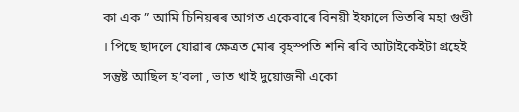কা এক ” আমি চিনিয়ৰৰ আগত একেবাৰে বিনয়ী ইফালে ভিতৰি মহা গুণ্ডী । পিছে ছাদলে যোৱাৰ ক্ষেত্ৰত মোৰ বৃহস্পতি শনি ৰবি আটাইকেইটা গ্ৰহেই সন্তুষ্ট আছিল হ’বলা , ভাত খাই দুয়োজনী একো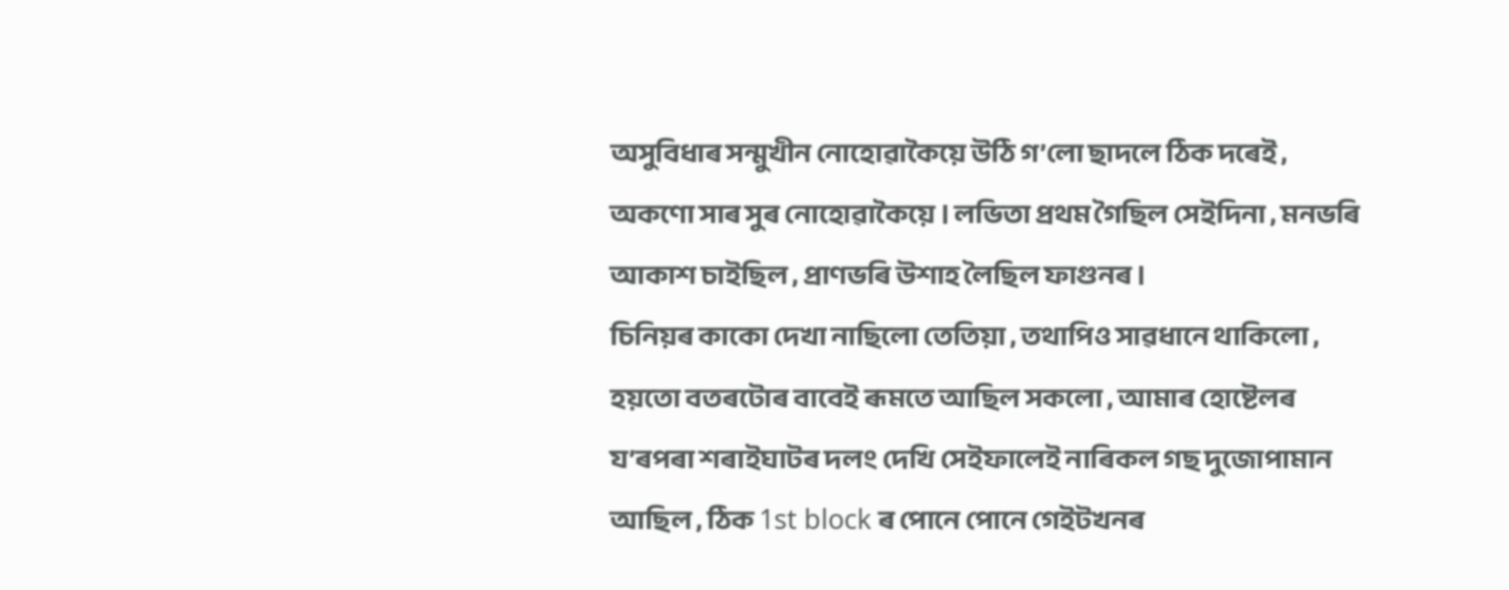অসুবিধাৰ সন্মুখীন নোহোৱাকৈয়ে উঠি গ’লো ছাদলে ঠিক দৰেই , অকণো সাৰ সুৰ নোহোৱাকৈয়ে । লভিতা প্ৰথম গৈছিল সেইদিনা , মনভৰি আকাশ চাইছিল , প্ৰাণভৰি উশাহ লৈছিল ফাগুনৰ ।
চিনিয়ৰ কাকো দেখা নাছিলো তেতিয়া , তথাপিও সাৱধানে থাকিলো , হয়তো বতৰটোৰ বাবেই ৰূমতে আছিল সকলো , আমাৰ হোষ্টেলৰ য’ৰপৰা শৰাইঘাটৰ দলং দেখি সেইফালেই নাৰিকল গছ দুজোপামান আছিল , ঠিক 1st block ৰ পোনে পোনে গেইটখনৰ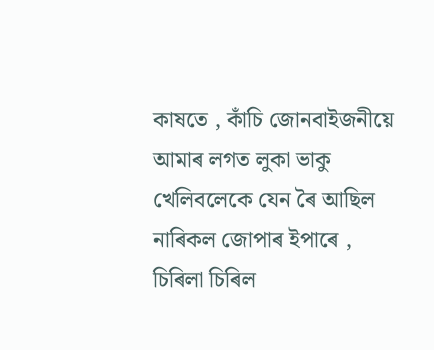কাষতে , কাঁচি জোনবাইজনীয়ে আমাৰ লগত লুকা ভাকু খেলিবলেকে যেন ৰৈ আছিল নাৰিকল জোপাৰ ইপাৰে , চিৰিলা চিৰিল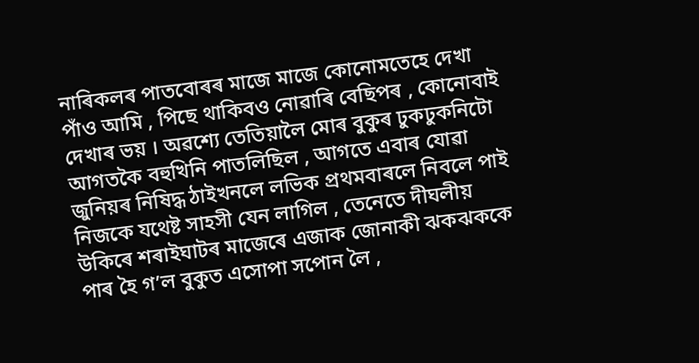নাৰিকলৰ পাতবোৰৰ মাজে মাজে কোনোমতেহে দেখা পাঁও আমি , পিছে থাকিবও নোৱাৰি বেছিপৰ , কোনোবাই দেখাৰ ভয় । অৱশ্যে তেতিয়ালৈ মোৰ বুকুৰ ঢুকঢুকনিটো আগতকৈ বহুখিনি পাতলিছিল , আগতে এবাৰ যোৱা জুনিয়ৰ নিষিদ্ধ ঠাইখনলে লভিক প্ৰথমবাৰলে নিবলে পাই নিজকে যথেষ্ট সাহসী যেন লাগিল , তেনেতে দীঘলীয় উকিৰে শৰাইঘাটৰ মাজেৰে এজাক জোনাকী ঝকঝককে পাৰ হৈ গ’ল বুকুত এসোপা সপোন লৈ ,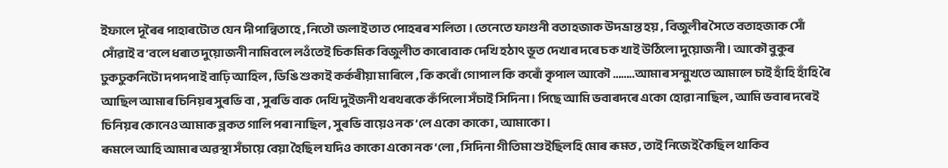ইফালে দূৰৈৰ পাহাৰটোত যেন দীপান্বিতাহে , নিতৌ জলাই তাত পোহৰৰ শলিতা । তেনেতে ফাগুনী বতাহজাক উদভ্ৰান্ত হয় , বিজুলীৰ সৈতে বতাহজাক সোঁ সোঁৱাই ব’বলে ধৰাত দুয়োজনী নামিবলে লওঁতেই চিকমিক বিজুলীত কাৰোবাক দেখি হঠাৎ ভূত দেখাৰ দৰে চক খাই উঠিলো দুয়োজনী । আকৌ বুকুৰ ঢুকঢুকনিটো দপদপাই বাঢ়ি আহিল , ডিঙি শুকাই কৰ্কৰীয়া মাৰিলে , কি কৰোঁ গোপাল কি কৰোঁ কৃপাল আকৌ ……..আমাৰ সন্মুখতে আমালে চাই হাঁহি হাঁহি ৰৈ আছিল আমাৰ চিনিয়ৰ সুৰভি বা , সুৰভি বাক দেখি দুইজনী থৰথৰকে কঁপিলো সঁচাই সিদিনা। পিছে আমি ভবাৰদৰে একো হোৱা নাছিল , আমি ভবাৰ দৰেই চিনিয়ৰ কোনেও আমাক ব্লকত গালি পৰা নাছিল , সুৰভি বায়েও নক’লে একো কাকো , আমাকো ।
ৰূমলে আহি আমাৰ অৱস্থা সঁচায়ে বেয়া হৈছিল যদিও কাকো একো নক’লো , সিদিনা গীতিমা শুইছিলহি মোৰ ৰূমত , তাই নিজেই কৈছিল থাকিব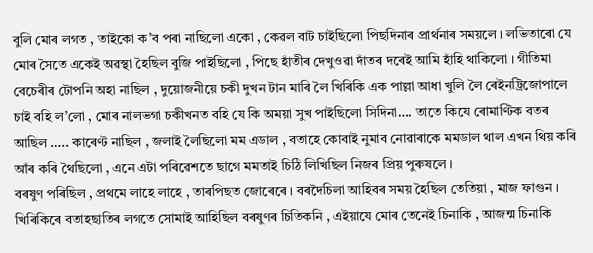বুলি মোৰ লগত , তাইকো ক’ব পৰা নাছিলো একো , কেৱল বাট চাইছিলো পিছদিনাৰ প্ৰাৰ্থনাৰ সময়লে । লভিতাৰো যে মোৰ সৈতে একেই অৱস্থা হৈছিল বুজি পাইছিলো , পিছে হাঁতীৰ দেখুওৱা দাঁতৰ দৰেই আমি হাঁহি থাকিলো । গীতিমা বেচেৰীৰ টোপনি অহা নাছিল , দুয়োজনীয়ে চকী দুখন টান মাৰি লৈ খিৰিকি এক পাল্লা আধা খুলি লৈ ৰেইনট্ৰিজোপালে চাই বহি ল’লো , মোৰ নালভগা চকীখনত বহি যে কি অময়া সুখ পাইছিলো সিদিনা…. তাতে কিযে ৰোমাণ্টিক বতৰ আছিল ….. কাৰেণ্ট নাছিল , জলাই লৈছিলো মম এডাল , বতাহে কোবাই নুমাব নোৱাৰাকে মমডাল থাল এখন থিয় কৰি আঁৰ কৰি থৈছিলো , এনে এটা পৰিৱেশতে ছাগে মমতাই চিঠি লিখিছিল নিজৰ প্ৰিয় পুৰুষলে ।
বৰষুণ পৰিছিল , প্ৰথমে লাহে লাহে , তাৰপিছত জোৰেৰে । বৰদৈচিলা আহিবৰ সময় হৈছিল তেতিয়া , মাজ ফাগুন । খিৰিকিৰে বতাহছাতিৰ লগতে সোমাই আহিছিল বৰষুণৰ চিতিকনি , এইয়াযে মোৰ তেনেই চিনাকি , আজন্ম চিনাকি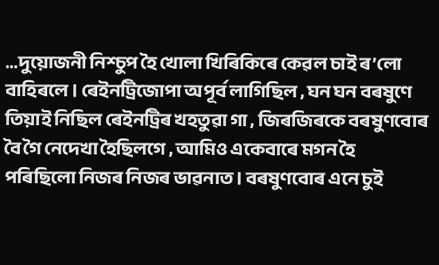…দুয়োজনী নিশ্চুপ হৈ খোলা খিৰিকিৰে কেৱল চাই ৰ’লো বাহিৰলে । ৰেইনট্ৰিজোপা অপূৰ্ব লাগিছিল , ঘন ঘন বৰষুণে তিয়াই নিছিল ৰেইনট্ৰিৰ খহতুৱা গা , জিৰজিৰকে বৰষুণবোৰ বৈ গৈ নেদেখা হৈছিলগে , আমিও একেবাৰে মগন হৈ পৰিছিলো নিজৰ নিজৰ ভাৱনাত । বৰষুণবোৰ এনে চুই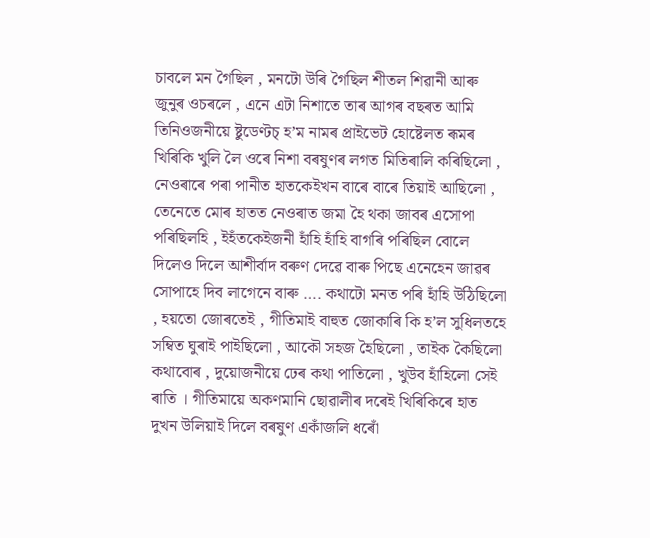চাবলে মন গৈছিল , মনটো উৰি গৈছিল শীতল শিৱানী আৰু জুনুৰ ওচৰলে , এনে এটা নিশাতে তাৰ আগৰ বছৰত আমি তিনিওজনীয়ে ষ্টুডেণ্টচ্ হ’ম নামৰ প্ৰাইভেট হোষ্টেলত ৰূমৰ খিৰিকি খুলি লৈ ওৰে নিশা বৰষুণৰ লগত মিতিৰালি কৰিছিলো , নেওৰাৰে পৰা পানীত হাতকেইখন বাৰে বাৰে তিয়াই আছিলো , তেনেতে মোৰ হাতত নেওৰাত জমা হৈ থকা জাবৰ এসোপা পৰিছিলহি , ইহঁতকেইজনী হাঁহি হাঁহি বাগৰি পৰিছিল বোলে দিলেও দিলে আশীৰ্বাদ বৰুণ দেৱে বাৰু পিছে এনেহেন জাৱৰ সোপাহে দিব লাগেনে বাৰু …. কথাটো মনত পৰি হাঁহি উঠিছিলো , হয়তো জোৰতেই , গীতিমাই বাহুত জোকাৰি কি হ’ল সুধিলতহে সম্বিত ঘুৰাই পাইছিলো , আকৌ সহজ হৈছিলো , তাইক কৈছিলো কথাবোৰ , দুয়োজনীয়ে ঢেৰ কথা পাতিলো , খুউব হাঁহিলো সেই ৰাতি । গীতিমায়ে অকণমানি ছোৱালীৰ দৰেই খিৰিকিৰে হাত দুখন উলিয়াই দিলে বৰষুণ একাঁজলি ধৰোঁ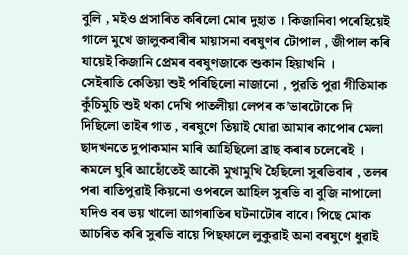বুলি , মইও প্ৰসাৰিত কৰিলো মোৰ দুহাত । কিজানিবা পৰেহিয়েই গালে মুখে জালুকবাৰীৰ মায়াসনা বৰষুণৰ টোপাল , জীপাল কৰি যায়েই কিজানি প্ৰেমৰ বৰষুণজাকে শুকান হিয়াখনি ।
সেইৰাতি কেতিয়া শুই পৰিছিলো নাজানো , পুৱতি পুৱা গীতিমাক কুঁচিমুচি শুই থকা দেখি পাতলীয়া লেপৰ ক’ভাৰটোকে দি দিছিলো তাইৰ গাত , বৰষুণে তিয়াই যোৱা আমাৰ কাপোৰ মেলা ছাদখনতে দুপাকমান মাৰি আহিছিলো ব্ৰাছ কৰাৰ চলেৰেই । ৰূমলে ঘুৰি আহোঁতেই আকৌ মুখামুখি হৈছিলো সুৰভিবাৰ , তলৰ পৰা ৰাতিপুৱাই কিয়নো ওপৰলে আহিল সুৰভি বা বুজি নাপালো যদিও বৰ ভয় খালো আগৰাতিৰ ঘটনাটোৰ বাবে। পিছে মোক আচৰিত কৰি সুৰভি বায়ে পিছফালে লুকুৱাই অনা বৰষুণে ধুৱাই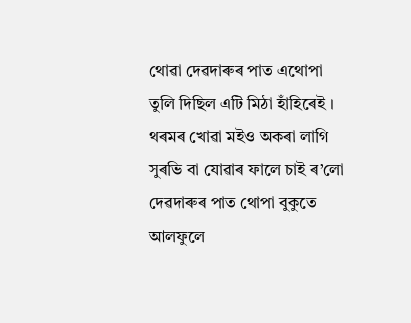থোৱা দেৱদাৰুৰ পাত এথোপা তুলি দিছিল এটি মিঠা হাঁহিৰেই । থৰমৰ খোৱা মইও অকৰা লাগি সুৰভি বা যোৱাৰ ফালে চাই ৰ’লো দেৱদাৰুৰ পাত থোপা বুকুতে আলফুলে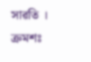সাৱতি ।
ক্ৰমশঃ